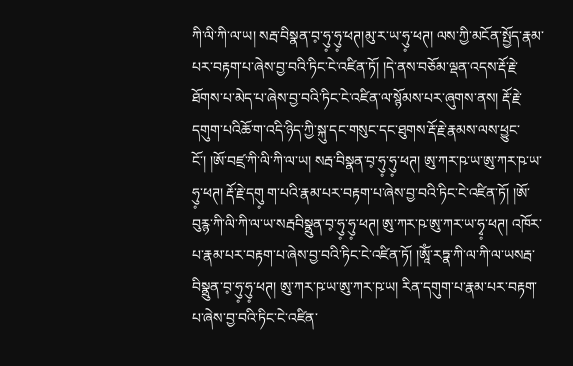ཀི་ལི་ཀི་ལ་ཡ། སརྦ་བིསྣན་བ༷་ཧུ༷་ཧུ༷་ཕཊ།མུ་ར་ཡ་ཧུ༷་ཕཊ། ལས་ཀྱི་མངོན་སྤྱོད་རྣམ་པར་བརྟག་པ་ཞེས་བྱ་བའི་ཏིང་ངེ་འཛིན་ཏོ། །དེ་ནས་བཅོམ་ལྡན་འདས་རྡོ་རྗེ་ཐོགས་པ་མེད་པ་ཞེས་བྱ་བའི་ཏིང་ངེ་འཛིན་ལ་སྙོམས་པར་ཞུགས་ནས། རྡོ་རྗེ་དགུག་པའིཆོ་ག་འདི་ཉིད་ཀྱི་སྐུ་དང་གསུང་དང་ཐུགས་རྡོ་རྗེ་རྣམས་ལས་ཕྱུང་ངོ་། །ཨོ་བཛྲ་ཀི་ལི་ཀི་ལ་ཡ། སརྦ་བིསྣན་བ༷་ཧུ༷་ཧུ༷་ཕཊ། ཨུ་ཀར་ཥ་ཡ་ཨུ་ཀར་ཥ་ཡ་ཧུ༷་ཕཊ། རྡོ་རྗེ་དགུ༷ ག་པའི་རྣམ་པར་བརྟག་པ་ཞེས་བྱ་བའི་ཏིང་ངེ་འཛིན་ཏོ། །ཨོ་བུརྙ་ཀི་ལི་ཀི་ལ་ཡ་སརྦབིསྣྲུན་བ༷་ཧུ༷་ཧུ༷་ཕཊ། ཨུ་ཀར་ཥ་ཨུ་ཀར་ཡ་ཧྭ༷་ཕཊ། འཁོར་པ་རྣམ་པར་བརྟག་པ་ཞེས་བྱ་བའི་ཏིང་ངེ་འཛིན་ཏོ། །ཨཱོཾ་རཏྣ་ཀི་ལ་ཀི་ལ་ཡསརྦ་བིསྣྲུན་བ༷་ཧུ༷་ཧུ༷་ཕཊ། ཨུ་ཀར་ཥ་ཡ་ཨུ་ཀར་ཥ་ཡ། རིན་དགུག་པ་རྣམ་པར་བརྟག་པ་ཞེས་བྱ་བའི་ཏིང་ངེ་འཛིན་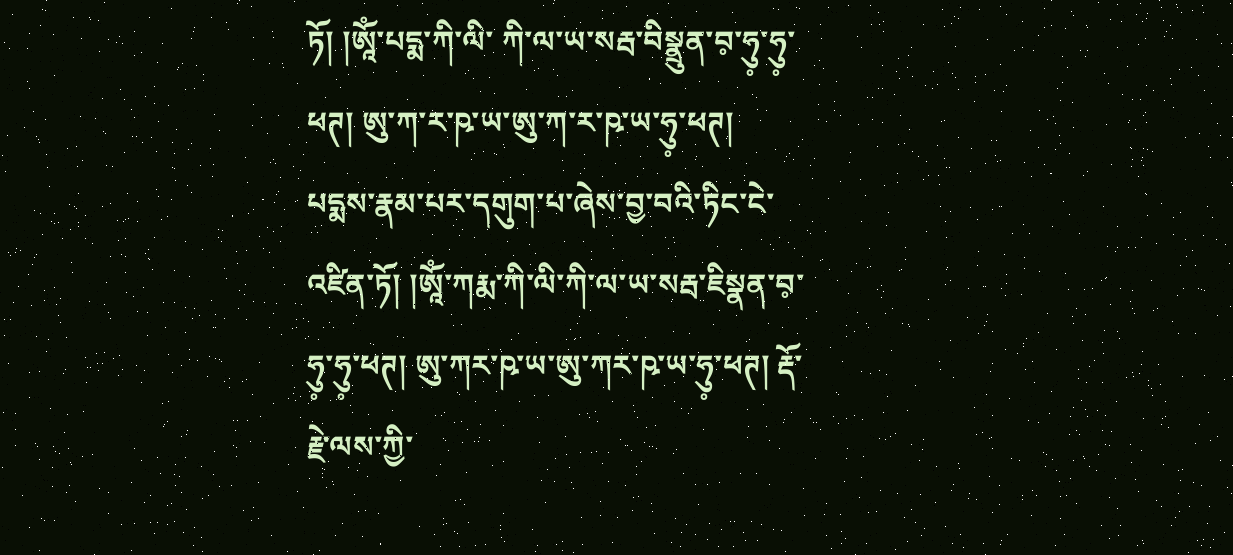ཏོ། །ཨཱོཾ་པདྨ་ཀི་ལི་ ཀི་ལ་ཡ་སརྦ་བིསྣྲུན་བ༷་ཧུ༷་ཧུ༷་ཕཊ། ཨུ་ཀ་ར་ཥ་ཡ་ཨུ་ཀ་ར་ཥ་ཡ་ཧུ༷་ཕཊ། པདྨས་རྣམ་པར་དགུག་པ་ཞེས་བྱ་བའི་ཏིང་ངེ་འཛིན་ཏོ། །ཨཱོཾ་ཀརྨ་ཀི་ལི་ཀི་ལ་ཡ་སརྦ་ཇིསྣན་བ༷་ཧུ༷་ཧུ༷་ཕཊ། ཨུ་ཀར་ཥ་ཡ་ཨུ་ཀར་ཥ་ཡ་ཧུ༷་ཕཊ། རྡོ་རྗེ་ལས་ཀྱི་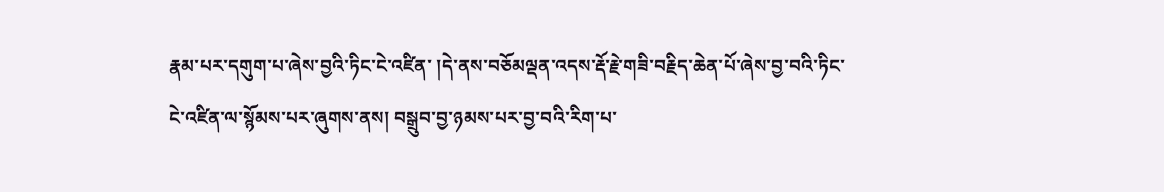རྣམ་པར་དགུག་པ་ཞེས་བྱའི་ཏིང་ངེ་འཛིན་ །དེ་ནས་བཅོམལྡན་འདས་རྡོ་རྗེ་གཟི་བརྗིད་ཆེན་པོ་ཞེས་བྱ་བའི་ཏིང་ངེ་འཛིན་ལ་སྙོམས་པར་ཞུགས་ནས། བསྒྲུབ་བྱ་ཉམས་པར་བྱ་བའི་རིག་པ་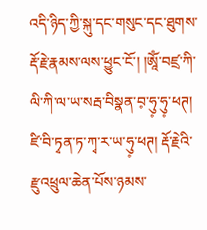འདི་ཉིད་ཀྱི་སྐུ་དང་གསུང་དང་ཐུགས་རྡོ་རྗེ་རྣམས་ལས་ཕྱུང་ངོ་། །ཨཱོཾ་བཛྲ་ཀི་ལི་ཀི་ལ་ཡ་སརྦ་བིསྣན་བ༷་ཧུ༷་ཧུ༷་ཕཊ། ཛི་བི་ཏྭན་ཏ་ཀྭ་ར་ཡ་ཧུ༷་ཕཊ། རྡོ་རྗེའི་རྫུའཕྲུལ་ཆེན་པོས་ཉམས་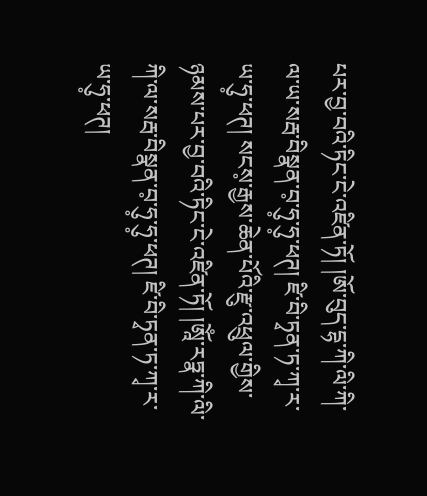པར་བྱ་བའི་ཏིང་ངེ་འཛིན་ཏོ། །ཨོ་བུད་དྷ་ཀི་ལི་ཀི་ལ་ཡ་སརྦ་བིསྣན་བ༷་ཧུ༷་ཧུ༷་ཕཊ། ཛི་བི་ཏྭན་ཏ་ཀྭ་ར་ཡ་ཧུ༷་ཕཊ། སངས༷་རྒྱས་ཆེན་པོའི་རྫུ་འཕྲུལ་གྱིས་ཉམས་པར་བྱ་བའི་ཏིང་ངེ་འཛིན་ཏོ། །ཨཱོཾ་རཏྣ་ཀི་ལི་ཀི་ལ་སརྦ་བིསྣན་བ༷་ཧུ༷་ཧུ༷་ཕཊ། ཛི་བི་ཏྭན་ཏ་ཀྭ་ར་ཡ་ཧུ༷་ཕཊ།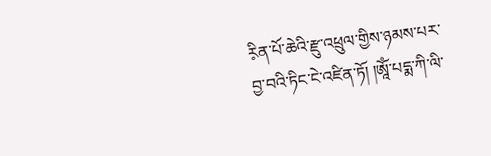རི༷ན་པོ་ཆེའི་རྫུ་འཕྲུལ་གྱིས་ཉམས་པར་བྱ་བའི་ཏིང་ངེ་འཛིན་ཏོ། །ཨཱོཾ་པདྨ་ཀི་ལི་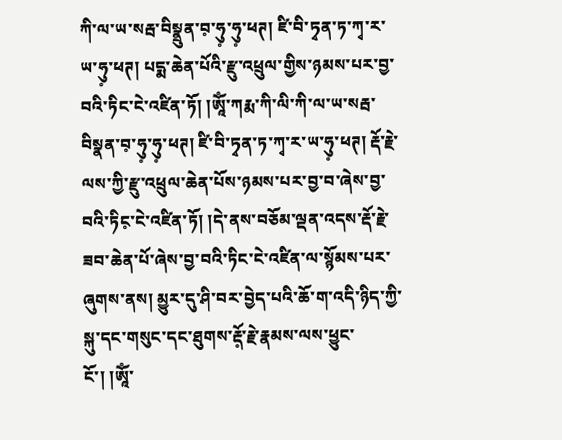ཀི་ལ་ཡ་སརྦ་བིསྣྲུན་བ༷་ཧུ༷་ཧུ༷་ཕཊ། ཛི་བི་ཏྭན་ཏ་ཀྭ་ར་ཡ་ཧུ༷་ཕཊ། པདྨ་ཆེན་པོའི་རྫུ་འཕྲུལ་གྱིས་ཉམས་པར་བྱ་བའི་ཏིང་ངེ་འཛིན་ཏོ། །ཨཱོཾ་ཀརྨ་ཀི་ལི་ཀི་ལ་ཡ་སརྦ་བིསྣན་བ༷་ཧུ༷་ཧུ༷་ཕཊ། ཛི་བི་ཏྭན་ཏ་ཀྭ་ར་ཡ་ཧུ༷་ཕཊ། རྡོ་རྗེ་ལས་ཀྱི་རྫུ་འཕྲུལ་ཆེན་པོས་ཉམས་པར་བྱ་བ་ཞེས་བྱ་བའི་ཏིང༷་ངེ་འཛིན་ཏོ། །དེ་ནས་བཅོམ་ལྡན་འདས་རྡོ་རྗེ་ཟབ་ཆེན་པོ་ཞེས་བྱ་བའི་ཏིང་ངེ་འཛིན་ལ་སྙོམས་པར་ཞུགས་ནས། མྱུར་དུ་ཤི་བར་བྱེད་པའི་ཆོ་ག་འདི་ཉིད་ཀྱི་སྐུ་དང་གསུང་དང་ཐུགས་རྡོ༷་རྗེ་རྣམས་ལས་ཕྱུང་ངོ་། །ཨཱོཾ་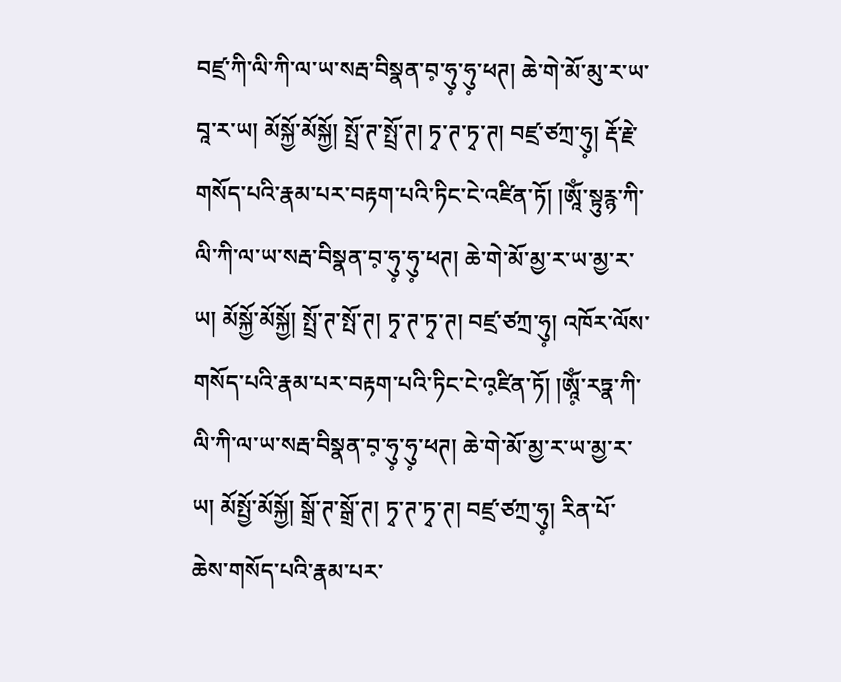བཛྲ་ཀི་ལི་ཀི་ལ་ཡ་སརྦ་བིསྣན་བ༷་ཧུ༷་ཧུ༷་ཕཊ། ཆེ་གེ་མོ་མུ་ར་ཡ་བཱ་ར་ཡ། མོསྐྱོ་མོསྐྱོ། སྤྲོ་ཊ་སྤྲོ་ཊ། ཏྭ་ཊ་ཏྭ་ཊ། བཛྲ་ཙཀྲ་ཧུ༷། རྡོ་རྗེ་གསོད་པའི་རྣམ་པར་བརྟག་པའི་ཏིང་ངེ་འཛིན་ཏོ། །ཨཱོཾ་སྟུརྙ་ཀི་ལི་ཀི་ལ་ཡ་སརྦ་བིསྣན་བ༷་ཧུ༷་ཧུ༷་ཕཊ། ཆེ་གེ་མོ་མྱ་ར་ཡ་མྱ་ར་ཡ། མོསྐྱོ་མོསྐྱོ། སྤྲོ་ཊ་སྤོ་ཊ། ཏྭ་ཊ་ཏྭ་ཊ། བཛྲ་ཙཀྲ་ཧུ༷། འཁོར་ལོས་གསོད་པའི་རྣམ་པར་བརྟག་པའི་ཏིང་ངེ་འ༷ཛིན་ཏོ། །ཨཱོཾ༷་རཏྣ་ཀི་ལི་ཀི་ལ་ཡ་སརྦ་བིསྣན་བ༷་ཧུ༷་ཧུ༷་ཕཊ། ཆེ་གེ་མོ་མྱ་ར་ཡ་མྱ་ར་ཡ། མོསྤྱོ་མོསྐྱོ། སྒྲོ་ཊ་སྒྲོ་ཊ། ཏྭ་ཊ་ཏྭ་ཊ། བཛྲ་ཙཀྲ་ཧུ༷། རིན་པོ་ཆེས་གསོད་པའི་རྣམ་པར་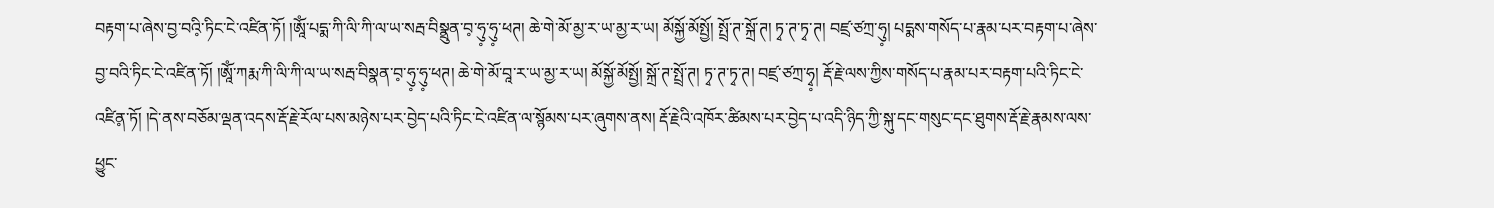བརྟག་པ་ཞེས་བྱ་བའི༷་ཏིང་ངེ་འཛིན་ཏོ། །ཨཱོཾ་པདྨ་ཀི་ལི་ཀི་ལ་ཡ་སརྦ་བིསྣྲུན་བ༷་ཧུ༷་ཧུ༷་ཕཊ། ཆེ་གེ་མོ་མྱ་ར་ཡ་མྱ་ར་ཡ། མོསྐྱོ་མོསྤྱོ། སྤྲོ་ཊ་སྐྲོ་ཊ། ཏྭ་ཊ་ཏྭ་ཊ། བཛྲ་ཙཀྲ་ཧུ༷། པདྨས་གསོད་པ་རྣམ་པར་བརྟག་པ་ཞེས་བྱ་བའི་ཏིང་ངེ་འཛིན་ཏོ། །ཨཱོཾ་ཀརྨ་ཀི་ལི་ཀི་ལ་ཡ་སརྦ་བིསྣན་བ༷་ཧུ༷་ཧུ༷་ཕཊ། ཆེ་གེ་མོ་བཱ་ར་ཡ་མྱ་ར་ཡ། མོསྐྱོ་མོསྤྱོ། སྐྲོ་ཊ་སྤྲོ་ཊ། ཏྭ་ཊ་ཏྭ་ཊ། བཛྲ་ཙཀྲ་ཧྭ༷། རྡོ་རྗེ་ལས་ཀྱིས་གསོད་པ་རྣམ་པར་བརྟག་པའི་ཏིང་ངེ་འཛིན༷་ཏོ། །དེ་ནས་བཅོམ་ལྡན་འདས་རྡོ་རྗེ་རོལ་པས་མཉེས་པར་བྱེད་པའི་ཏིང་ངེ་འཛིན་ལ་སྙོམས་པར་ཞུགས་ནས། རྡོ་རྗེའི་འཁོར་ཚིམས་པར་བྱེད་པ་འདི་ཉིད་ཀྱི་སྐུ་དང་གསུང་དང་ཐུགས་རྡོ་རྗེ་རྣམས་ལས་ཕྱུང་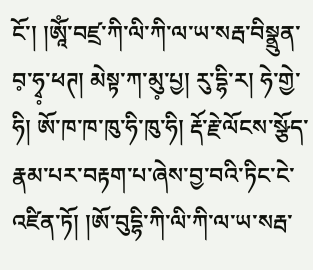ངོ་། །ཨཱོཾ་བཛྲ་ཀི་ལི་ཀི་ལ་ཡ་སརྦ་བིསྣྲུན་བ༷་ཧྭ༷་ཕཊ། མེསྟ་ཀ་མུ༷་པྱ། རུ་དྷི་ར། ཧེ་གྱེ་ཧི། ཨོ་ཁ་ཁ་ཁུ་ཧི་ཁུ་ཧི། རྡོ་རྗེ་ལོངས་སྩོད་རྣམ་པར་བརྟག་པ་ཞེས་བྱ་བའི་ཏིང་ངེ་འཛིན་ཏོ། །ཨོ་བུདྷི་ཀི་ལི་ཀི་ལ་ཡ་སརྦ་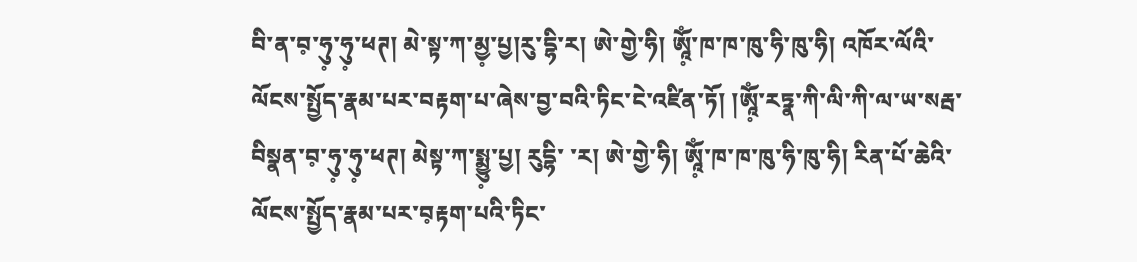བི་ན་བ༷་ཧུ༷་ཧུ༷་ཕཊ། མེ་སྟ་ཀ་མྱ༷་པྱ།རུ་དྷི་ར། ཨེ་གྱེ་ཧི། ཨཱོཾ༷་ཁ་ཁ་ཁུ་ཧི་ཁུ་ཧི། འཁོར་ལོའི་ལོངས་སྤྱོད་རྣམ་པར་བརྟག་པ་ཞེས་བྱ་བའི་ཏིང་ངེ་འཛིན་ཏོ། །ཨཱོཾ༷་རཏྣ་ཀི་ལི་ཀི་ལ་ཡ་སརྦ་བིསྣན་བ༷་ཧུ༷་ཧུ༷་ཕཊ། མེསྟ་ཀ་སྨྱུ༷་པྱ། རུདྷི་ ་ར། ཨེ་གྱེ་ཧི། ཨཱོཾ༷་ཁ་ཁ་ཁུ་ཧི་ཁུ་ཧི། རིན་པོ་ཆེའི་ལོངས་སྤྱོད་རྣམ་པར་བ༷རྟག་པའི་ཏིང་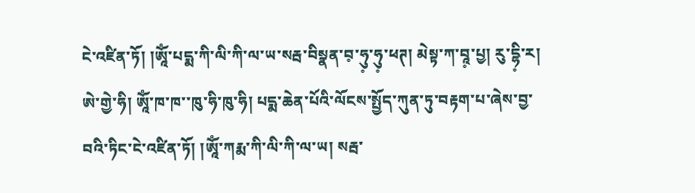ངེ་འཛིན་ཏོ། །ཨཱོཾ་པདྨ་ཀི་ལི་ཀི་ལ་ཡ་སརྦ་བིསྣན་བ༷་ཧུ༷་ཧུ༷་ཕཊ། མེསྟ་ཀ་བཱ༷་པྱ། རུ་དྷི༷་ར། ཨེ་གྱེ་ཧི། ཨཱོཾ་ཁ་ཁ་་ཁུ་ཧི་ཁུ་ཧི། པདྨ་ཆེན་པོའི་ལོངས་སྤྱོད་ཀུན་ཏུ་བརྟག་པ་ཞེས་བྱ་བའི་ཏིང་ངེ་འཛིན་ཏོ། །ཨཱོཾ་ཀརྨ་ཀི་ལི་ཀི་ལ་ཡ། སརྦ་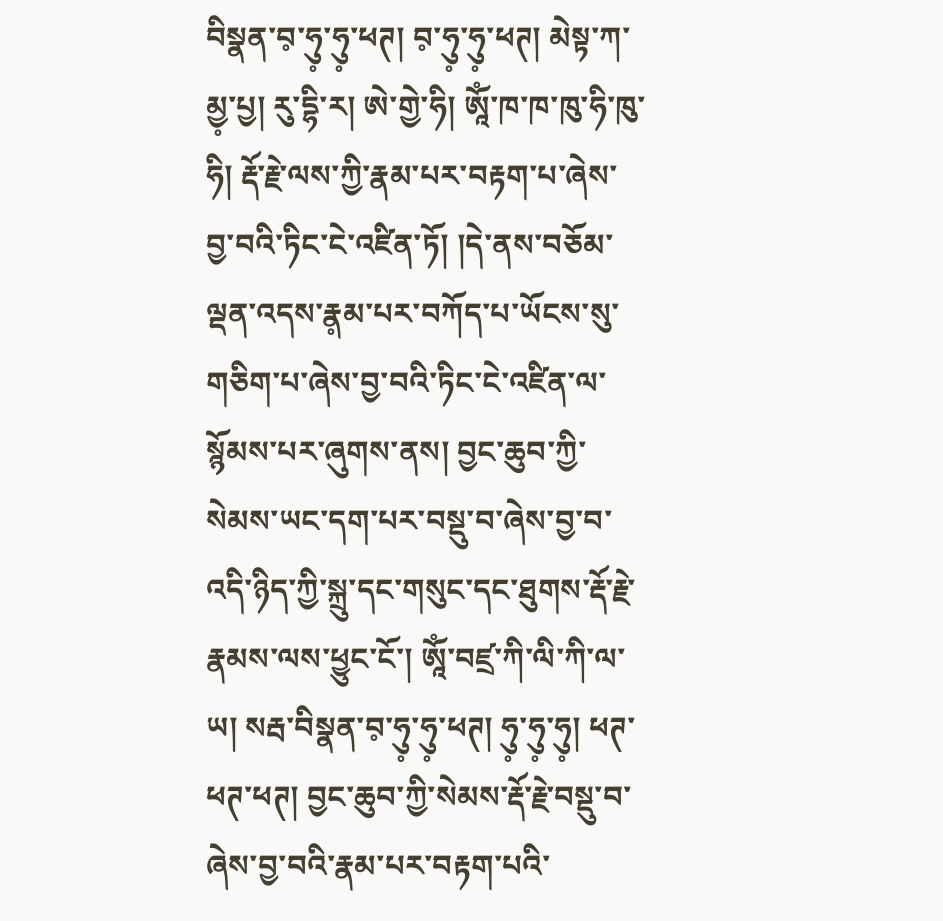བིསྣན་བ༷་ཧུ༷་ཧུ༷་ཕཊ། བ༷་ཧུ༷་ཧུ༷་ཕཊ། མེསྟ་ཀ་མྱ༷་པྱ། རུ་དྷི་ར། ཨེ་གྱེ་ཧི། ཨཱོཾ་ཁ་ཁ་ཁུ་ཧི་ཁུ་ཧི། རྡོ་རྗེ་ལས་ཀྱི་རྣམ་པར་བརྟག་པ་ཞེས་བྱ་བའི་ཏིང་ངེ་འཛིན་ཏོ། །དེ་ནས་བཅོམ་ལྡན་འདས་རྣ༷མ་པར་བཀོད་པ་ཡོངས་སུ་གཅིག་པ་ཞེས་བྱ་བའི་ཏིང་ངེ་འཛིན་ལ་སྙོམས་པར་ཞུགས་ནས། བྱང་ཆུབ་ཀྱི་སེམས་ཡང་དག་པར་བསྡུ་བ་ཞེས་བྱ་བ་འདི་ཉིད་ཀྱི་སྐྲུ་དང་གསུང་དང་ཐུགས་རྡོ་རྗེ་རྣམས་ལས་ཕྱུང་ངོ་། ཨཱོཾ་བཛྲ་ཀི་ལི་ཀི་ལ་ཡ། སརྦ་བིསྣན་བ༷་ཧུ༷་ཧུ༷་ཕཊ། ཧུ༷་ཧུ༷་ཧུ༷། ཕཊ་ཕཊ་ཕཊ། བྱང་ཆུབ་ཀྱི་སེམས་རྡོ་རྗེ་བསྡུ་བ་ཞེས་བྱ་བའི་རྣམ་པར་བརྟག་པའི་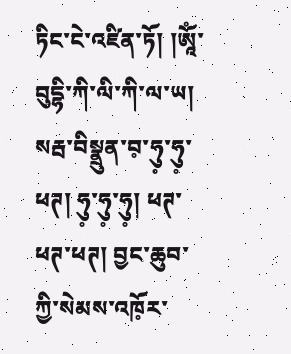ཏིང་ངེ་འཛིན་ཏོ། །ཨཱོཾ་བུདྷི་ཀི་ལི་ཀི་ལ་ཡ། སརྦ་བིསྣྲུན་བ༷་ཧུ༷་ཧུ༷་ཕཊ། ཧུ༷་ཧུ༷་ཧུ༷། ཕཊ་ཕཊ་ཕཊ། བྱང་ཆུབ་ཀྱི་སེམས་འཁོ༷ར་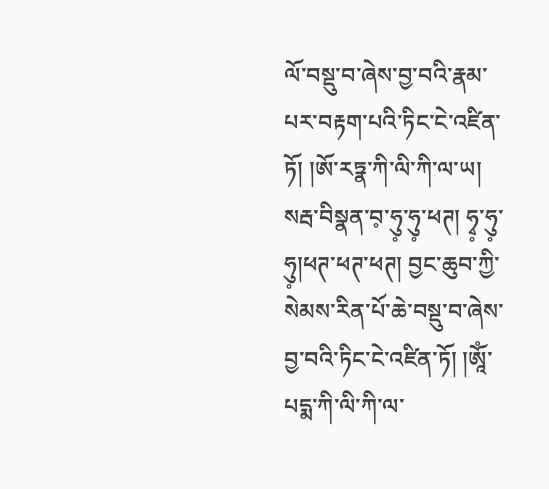ལོ་བསྡུ་བ་ཞེས་བྱ་བའི་རྣམ་པར་བརྟག་པའི་ཏིང་ངེ་འཛིན་ཏོ། །ཨོ་རཏྣ་ཀི་ལི་ཀི་ལ་ཡ། སརྦ་བིསྣན་བ༷་ཧུ༷་ཧུ༷་ཕཊ། ཧྭ༷་ཧུ༷་ཧུ༷།ཕཊ་ཕཊ་ཕཊ། བྱང་ཆུབ་ཀྱི་སེམས་རིན་པོ་ཆེ་བསྡུ་བ་ཞེས་བྱ་བའི་ཏིང་ངེ་འཛིན་ཏོ། །ཨཱོཾ་པདྨ་ཀི་ལི་ཀི་ལ་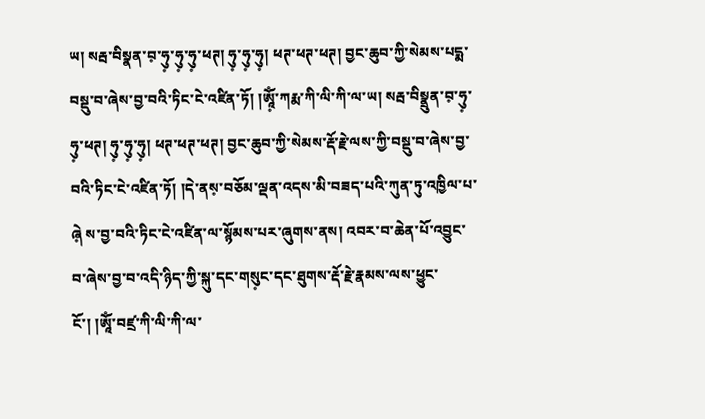ཡ། སརྦ་བིསྣན་བ༷་ཧུ༷་ཧུ༷་ཧུ༷་ཕཊ། ཧུ༷་ཧུ༷་ཧུ༷། ཕཊ་ཕཊ་ཕཊ། བྱང་ཆུབ་ཀྱི་སེམས་པདྨ་བསྡུ་བ་ཞེས་བྱ་བའི་ཏིང་ངེ་འཛིན་ཏོ། །ཨཱོཾ༷་ཀརྨ་ཀི་ལི་ཀི་ལ་ཡ། སརྦ་བིསྣྲུན་བ༷་ཧུ༷་ཧུ༷་ཕཊ། ཧུ༷་ཧུ༷་ཧུ༷། ཕཊ་ཕཊ་ཕཊ། བྱང་ཆུབ་ཀྱི་སེམས་རྡོ་རྗེ་ལས་ཀྱི་བསྡུ་བ་ཞེས་བྱ་བའི་ཏིང་ངེ་འཛིན་ཏོ། །དེ་ནས༷་བཅོམ་ལྡན་འདས་མི་བཟད་པའི་ཀུན་ཏུ་འཁྱིལ་པ་ཞེ༷ ས་བྱ་བའི་ཏིང་ངེ་འཛིན་ལ་སྙོམས་པར་ཞུགས་ནས། འབར་བ་ཆེན་པོ་འབྱུང་བ་ཞེས་བྱ་བ་འདི་ཉིད་ཀྱི་སྐུ་དང་གསུ༷ང་དང་ཐུགས་རྡོ་རྗེ་རྣམས་ལས་ཕྱུང་ངོ་། །ཨཱོཾ་བཛྲ་ཀི་ལི་ཀི་ལ་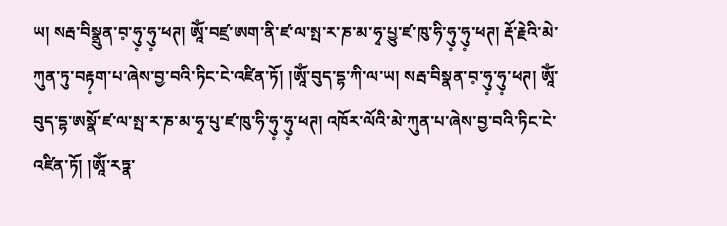ཡ། སརྦ་བིསྣྲུན་བ༷་ཧུ༷་ཧུ༷་ཕཊ། ཨཱོཾ་བཛྲ་ཨག་ནི་ཛ་ལ་སྤ་ར་ཎ་མ་ཧྭ་པྱུ་ཛ་ཁུ་ཧི་ཧུ༷་ཧུ༷་ཕཊ། རྡོ་རྗེའི་མེ་ཀུན་ཏུ་བརྟ༷ག་པ་ཞེས་བྱ་བའི་ཏིང་ངེ་འཛིན་ཏོ། །ཨཱོཾ་བུད་དྷ་ཀི་ལ་ཡ། སརྦ་བིསྣན་བ༷་ཧུ༷་ཧུ༷་ཕཊ། ཨཱོཾ་བུད་དྷ་ཨསྣོ་ཛ་ལ་སྤ་ར་ཎ་མ་ཧྭ་པུ་ཛ་ཁུ་ཧི་ཧུ༷་ཧུ༷་ཕཊ། འཁོར་ལོའི་མེ་ཀུན་པ་ཞེས་བྱ་བའི་ཏིང་ངེ་འཛིན་ཏོ། །ཨཱོཾ་རཏྣ་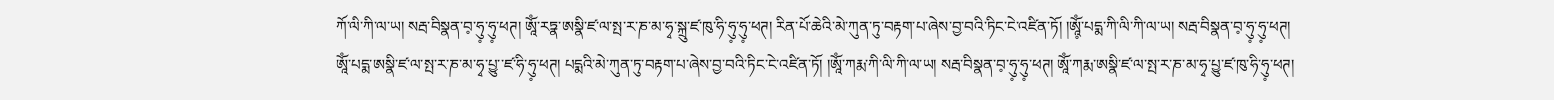ཀོ་ལི་ཀི་ལ་ཡ། སརྦ་བིསྣན་བ༷་ཧུ༷་ཧུ༷་ཕཊ། ཨཱོཾ་རཏྣ་ཨསྣི་ཛ་ལ་སྤ་ར་ཎ་མ་ཧྭ་སྐྲུ་ཛ་ཁུ་ཧི་ཧུ༷་ཧུ༷་ཕཊ། རིན་པོ་ཆེའི་མེ་ཀུན་ཏུ་བརྟག་པ་ཞེས་བྱ་བའི་ཏིང་ངེ་འཛིན་ཏོ། །ཨཱོཾ༷་པདྨ་ཀི་ལི་ཀི་ལ་ཡ། སརྦ་བིསྣན་བ༷་ཧུ༷་ཧུ༷་ཕཊ། ཨཱོཾ་པདྨ་ཨསྣི་ཛ་ལ་སྤ་ར་ཎ་མ་ཧྭ་པྱུ་་ཛ་ཧི་ཧུ༷་ཕཊ། པདྨའི་མེ་ཀུན་ཏུ་བརྟག་པ་ཞེས་བྱ་བའི་ཏིང་ངེ་འཛིན་ཏོ། །ཨཱོཾ་ཀརྨ་ཀི་ལི་ཀི་ལ་ཡ། སརྦ་བིསྣན་བ༷་ཧུ༷་ཧུ༷་ཕཊ། ཨཱོཾ་ཀརྨ་ཨསྣི་ཛ་ལ་སྤ་ར་ཎ་མ་ཧྭ་པྱུ་ཛ་ཁུ་ཧི་ཧུ༷་ཕཊ།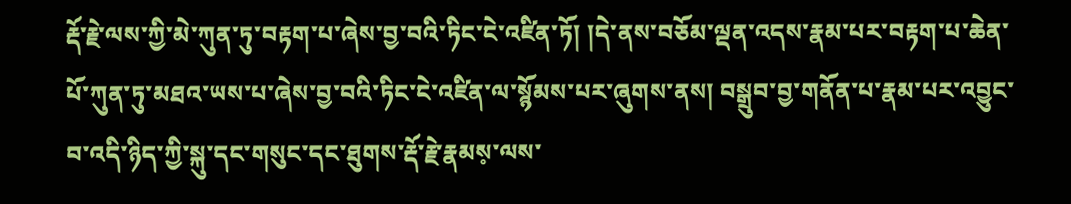རྡོ་རྗེ་ལས་ཀྱི་མེ་ཀུན་ཏུ་བརྟག་པ་ཞེས་བྱ་བའི་ཏིང་ངེ་འཛིན་ཏོ། །དེ་ནས་བཅོམ་ལྡན་འདས་རྣམ་པར་བརྟག་པ་ཆེན་པོ་ཀུན་ཏུ་མཐའ་ཡས་པ་ཞེས་བྱ་བའི་ཏིང་ངེ་འཛིན་ལ་སྙོམས་པར་ཞུགས་ནས། བསྒྲུབ་བྱ་གནོན་པ་རྣམ་པར་འབྱུང་བ་འདི་ཉིད་ཀྱི་སྐུ་དང་གསུང་དང་ཐུགས་རྡོ་རྗེ་རྣམས༷་ལས་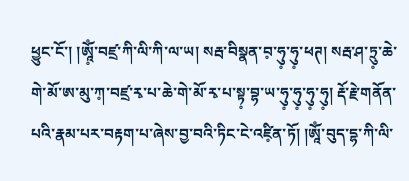ཕྱུང་ངོ་། །ཨཱོཾ༷་བཛྲ་ཀི་ལི་ཀི་ལ་ཡ། སརྦ་བིསྣན་བ༷་ཧུ༷་ཧུ༷་ཕཊ། སརྦ་ཤ་ཏྲུ༷་ཆེ་གེ་མོ་ཨ་མུ་ཀ༷་བཛྲ་རྭ་པ་ཆེ་གེ་མོ་རྭ་པ་སྟ༷་བྷ་ཡ་ཧུ༷་ཧུ༷་ཧུ༷་ཧུ༷། རྡོ་རྗེ་གནོན་པའི་རྣམ་པར་བརྟག་པ་ཞེས་བྱ་བའི་ཏིང་ངེ་འཛི༷ན་ཏོ། །ཨཱོཾ་བུད་དྷ་ཀི་ལི་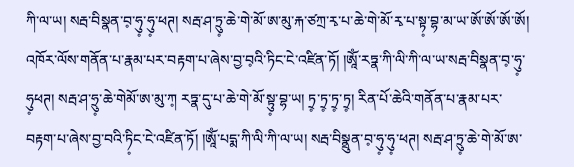ཀི་ལ་ཡ། སརྦ་བིསྣན་བ༷་ཧུ༷་ཧུ༷་ཕཊ། སརྦ་ཤ་ཏྲུ༷་ཆེ་གེ་མོ་ཨ་མུ་རྐ་ཙཀྲ་རྭ་པ་ཆེ་གེ་མོ་རྭ་པ་སྟ༷་བྷ་མ་ཡ་ཨོ་ཨོ་ཨོ་ཨོ། འཁོར་ལོས་གནོན་པ་རྣམ་པར་བརྟག་པ་ཞེས་བྱ་བ༷འི་ཏིང་ངེ་འཛིན་ཏོ། །ཨཱོཾ་རཏྣ་ཀི་ལི་ཀི་ལ་ཡ་སརྦ་བིསྣན་བ༷་ཧུ༷་ཧུ༷ཕཊ། སརྦ་ཤ་ཧྲུ༷་ཆེ་གེམོ་ཨ་མུ་ཀ༷ རཏྣ་དུ་པ་ཆེ་གེ་མོ་སྟུ༷་བྷ་ཡ། ཏྲ༷་ཏྲ༷་ཏྲ༷་ཏྲ༷། རིན་པོ་ཆེའི་གནོན་པ་རྣམ་པར་བརྟག་པ་ཞེས་བྱ་བའི་ཏི༷ང་ངེ་འཛིན་ཏོ། །ཨཱོཾ་པདྨ་ཀི་ལི་ཀི་ལ་ཡ། སརྦ་བིསྣྲུན་བ༷་ཧུ༷་ཧུ༷་ཕཊ། སརྦ་ཤ་ཏྲུ༷་ཆེ་གེ་མོ་ཨ་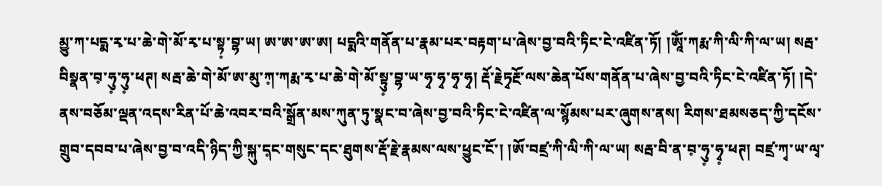མྱུ་ཀ་པདྨ་རྭ་པ་ཆེ་གེ་མོ་རྭ་པ་སྟ༷་བྷ་ཡ། ཨ་ཨ་ཨ་ཨ། པདྨའི་གནོན་པ་རྣམ་པར་བརྟག་པ་ཞེས་བྱ་བའི་ཏིང་ངེ་འཛིན་ཏོ། །ཨཱོཾ་ཀརྨ་ཀི་ལི་ཀི་ལ་ཡ། སརྦ་བིསྣན་བ༷་ཧུ༷་ཧུ༷་ཕཊ། སརྦ་ཆེ་གེ་མོ་ཨ་མུ་ཀ༷་ཀརྨ་རྭ་པ་ཆེ་གེ་མོ་སྟུ༷་བྷ་ཡ་ཧྭ་ཧྭ་ཧྭ་ཧྭ། རྡོ་རྗེཏྭརྔོ་ལས་ཆེན་པོས་གནོན་པ་ཞེས་བྱ་བའི་ཏིང་ངེ་འཛིན་ཏོ། །དེ་ནས་བཅོམ་ལྡན་འདས་རིན་པོ་ཆེ་འབར་བའི་སྒྲོན་མས་ཀུན་ཏུ་སྣང་བ་ཞེས་བྱ་བའི་ཏིང་ངེ་འཛིན་ལ་སྙོམས་པར་ཞུགས་ནས། རིགས་ཐམསཅད་ཀྱི་དངོས་གྲུབ་དབབ་པ་ཞེས་བྱ་བ་འདི་ཉིད་ཀྱི་སྐུ་ད༷ང་གསུང་དང་ཐུགས་རྡོ་རྗེ་རྣམས་ལས་ཕྱུང་ངོ་། །ཨོ་བཛྲ་ཀི་ལི་ཀི་ལ་ཡ། སརྦ་བི་ན་བ༷་ཧུ༷་ཧྭ༷་ཕཊ། བཛྲ་ཀྭ་ཡ་ལྭ་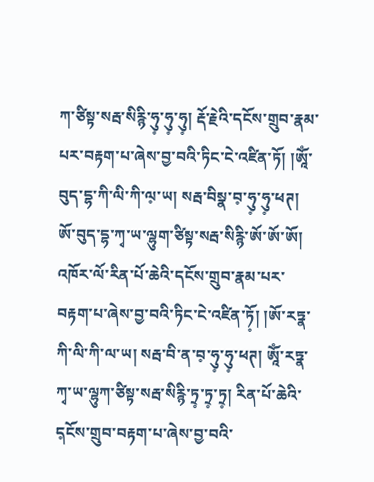ཀ་ཙིསྟ་སརྦ་སིརྙི་ཧུ༷་ཧུ༷་ཧུ༷། རྡོ་རྗེའི་དངོས་གྲུབ་རྣམ་པར་བརྟག་པ་ཞེས་བྱ་བའི་ཏིང་ངེ་འཛིན་ཏོ། །ཨཱོཾ་བུད་དྷ་ཀི་ལི་ཀི་ལ༷་ཡ། སརྦ་བིསྣ་བ༷་ཧུ༷་ཧུ༷་ཕཊ། ཨོ་བུད་དྷ་ཀྭ་ཡ་ལྷུག་ཙིསྟ་སརྦ་སིརྙི་ཨོ་ཨོ་ཨོ། འཁོར་ལོ་རིན་པོ་ཆེའི་དངོས་གྲུབ་རྣམ་པར་བརྟག་པ་ཞེས་བྱ་བའི་ཏིང་ངེ་འཛིན་ཏོ༷། །ཨོ་རཏྣ་ཀི་ལི་ཀི་ལ་ཡ། སརྦ་བི་ན་བ༷་ཧུ༷་ཧུ༷་ཕཊ། ཨཱོཾ་རཏྣ་ཀྭ་ཡ་ལྷུཀ་ཙིསྟ་སརྦ་སིརྙི་ཏྲ༷་ཏྲ༷་ཏྲ༷། རིན་པོ་ཆེའི་ད༷ངོས་གྲུབ་བརྟག་པ་ཞེས་བྱ་བའི་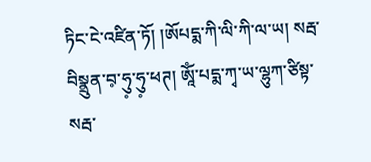ཏིང་ངེ་འཛིན་ཏོ། །ཨོཔདྨ་ཀི་ལི་ཀི་ལ་ཡ། སརྦ་བིསྣྲུན་བ༷་ཧུ༷་ཧུ༷་ཕཊ། ཨཱོཾ་པདྨ་ཀྭ་ཡ་ལྷུཀ་ཙིསྟ་སརྦ་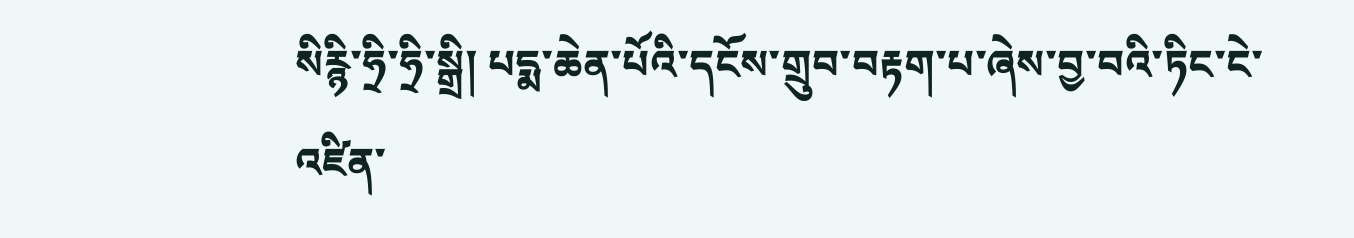སིརྙི་ཧྲི་ཧྲི་སྒྲི། པདྨ་ཆེན་པོའི་དངོས་གྲུབ་བརྟག་པ་ཞེས་བྱ་བའི་ཏིང་ངེ་འཛིན་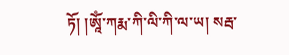ཏོ། །ཨཱོཾ་ཀརྨ་ཀི་ལི་ཀི་ལ་ཡ། སརྦ་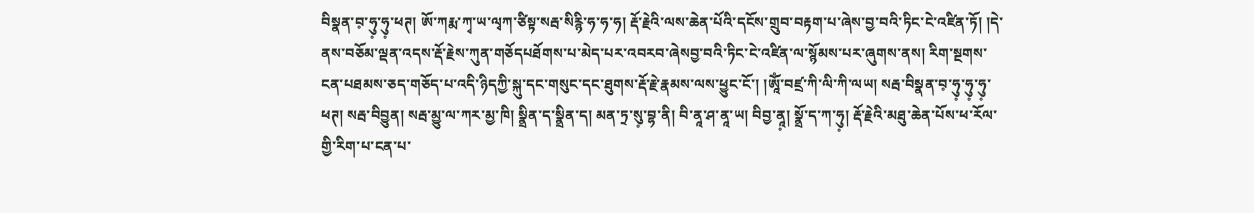བིསྣན་བ༷་ཧུ༷་ཧུ༷་ཕཊ། ཨོ་ཀརྨ་ཀྭ་ཡ་ལྭཀ་ཙིསྟ་སརྦ་སིརྙི་ཧ་ཧ་ཧ། རྡོ་རྗེའི་ལས་ཆེན་པོའི་དངོས་གྲུབ་བརྟག་པ་ཞེས་བྱ་བའི་ཏིང་ངེ་འཛིན་ཏོ། །དེ་ནས་བཅོམ་ལྡན་འདས་རྡོ་རྗེས་ཀུན་གཅོདཔཐོགས་པ་མེད་པར་འབརབ་ཞེསབྱ་བའི་ཏིང་ངེ་འཛིན་ལ་སྙོམས་པར་ཞུགས་ནས། རིག་སྔགས་ངན་པཐམས་ཅད་གཅོད་པ་འདི་ཉིདཀྱི་སྐུ་དང་གསུང་དང་ཐུགས་རྡོ་རྗེ་རྣམས་ལས་ཕྱུང་ངོ་། །ཨཱོཾ་བཛྲ་ཀི་ལི་ཀི་ལཡ། སརྦ་བིསྣན་བ༷་ཧུ༷་ཧུ༷་ཧུ༷་ཕཊ། སརྦ་བིབྱུན། སརྦ་མྱུ་ལ་ཀར་མྱ་ཁི། སྣྲིན་ད་སྣྲིན་ད། མན་ཏྲ་སུ༷་བྷ་ནི། བི་ནཱ་ཤ་ནཱ་ཡ། བིབྱ་ནཱ༷། སྣྲོ་ད་ཀ་ཧུ༷། རྡོ་རྗེའི་མཐུ་ཆེན་པོས་ཕ་རོལ་གྱི་རིག་པ་ངན་པ་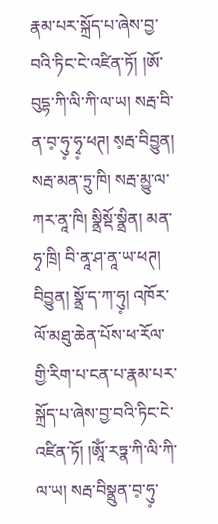རྣམ་པར་སྐྲོད་པ་ཞེས་བྱ་བའི་ཏིང་ངེ་འཛིན་ཏོ། །ཨོ་བུདྷ་ཀི་ལི་ཀི་ལ་ཡ། སརྦ་བི་ན་བ༷་ཧུ༷་ཧྭ༷་ཕཊ། ས༷རྦ་བིབྱུན། སརྦ་མན་ཏྲུ་ཁི། སརྦ་མྱུ་ལ་ཀར་ནཱ་ཁི། སྣྲིསྡོ་སྣྲིན། མན་ཧྭ་ཁྲི། བི་ནཱ་ཤ་ནཱ་ཡ་ཕཊ། བིབྱུན། སྣྲོ་ད་ཀ་ཧུ༷། འཁོར་ལོ་མཐུ་ཆེན་པོས་ཕ་རོལ་གྱི་རིག་པ་ངན་པ་རྣམ་པར་སྐྲོད་པ་ཞེས་བྱ་བའི་ཏིང་ངེ་འཛིན་ཏོ། །ཨཱོཾ་རཏྣ་ཀི་ལི་ཀི་ལ་ཡ། སརྦ་བིསྣྲུན་བ༷་ཧུ༷་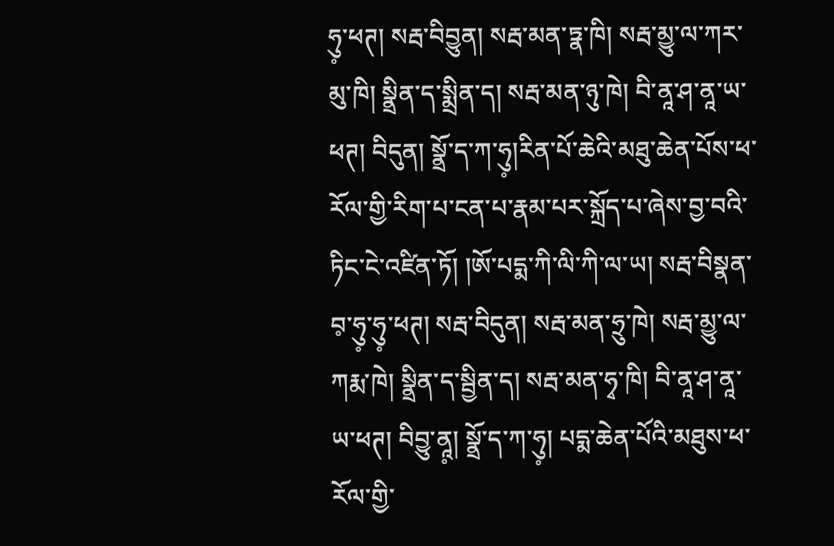ཧུ༷་ཕཊ། སརྦ་བིབྱུན། སརྦ་མན་ཏྣ་ཁི། སརྦ་མྱུ་ལ་ཀར་མུ་ཁི། སྣྲིན་ད་སྨྲིན་ད། སརྦ་མན་ཉུ་ཁེ། བི་ནཱ་ཤ་ནཱ་ཡ་ཕཊ། བིདུན། སྣྲོ་ད་ཀ་ཧུ༷།རིན་པོ་ཆེའི་མཐུ་ཆེན་པོས་ཕ་རོལ་གྱི་རིག་པ་ངན་པ་རྣམ་པར་སྐྲོད་པ་ཞེས་བྱ་བའི་ཏིང་ངེ་འཛིན་ཏོ། །ཨོ་པདྨ་ཀི་ལི་ཀི་ལ་ཡ། སརྦ་བིསྣན་བ༷་ཧུ༷་ཧུ༷་ཕཊ། སརྦ་བིདུན། སརྦ་མན་ཧྲུ་ཁེ། སརྦ་མྱུ་ལ་ཀརྨ་ཁེ། སྣྲིན་ད་སྦྱིན་ད། སརྦ་མན་ཧྭ་ཁི། བི་ནཱ་ཤ་ནཱ་ཡ་ཕཊ། བིབྱུ་ནཱ༷། སྣྲོ་ད་ཀ་ཧུ༷། པདྨ་ཆེན་པོའི་མཐུས་ཕ་རོལ་གྱི་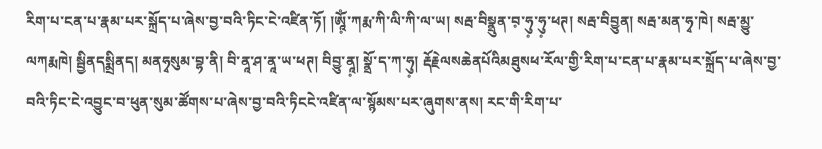རིག་པ་ངན་པ་རྣམ་པར་སྐྲོད་པ་ཞེས་བྱ་བའི་ཏིང་ངེ་འཛིན་ཏོ། །ཨཱོཾ༷་ཀརྨ་ཀི་ལི་ཀི་ལ་ཡ། སརྦ་བིསྣྲུན་བ༷་ཧུ༷་ཧུ༷་ཕཊ། སརྦ་བིབྱུན། སརྦ་མན་ཧྭ་ཁེ། སརྦ་མྱུ་ལཀརྨཁེ། སྦྱིནདསྨྲིནད། མནཧྭསུམ་བྷ་ནི། བི་ནཱ་ཤ་ནཱ་ཡ་ཕཊ། བིབྱུ་ནཱ༷། སྣྲོ་ད་ཀ་ཧུ༷། རྡོརྗེལསཆེནཔོའིམཐུསཕ་རོལ་གྱི་རིག་པ་ངན་པ་རྣམ་པར་སྐྲོད་པ་ཞེས་བྱ་བའི་ཏིང་ངེ་འབྱུང་བ་ཕུན་སུམ་ཚོགས་པ་ཞེས་བྱ་བའི་ཏིངངེ་འཛིན་ལ་སྙོམས་པར་ཞུགས་ནས། རང་གི་རིག་པ་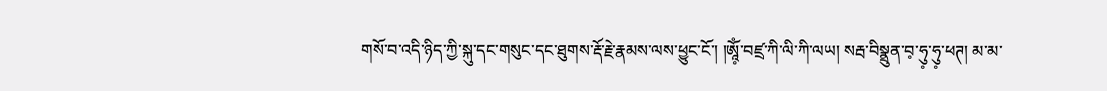གསོ་བ་འདི་ཉིད་ཀྱི་སྐུ་དང་གསུང་དང་ཐུགས་རྡོ་རྗེ་རྣམས་ལས་ཕྱུང་ངོ་། །ཨཱོཾ༷་བཛྲ་ཀི་ལི་ཀི་ལཡ། སརྦ་བིསྣྲུན་བ༷་ཧུ༷་ཧུ༷་ཕཊ། མ་མ་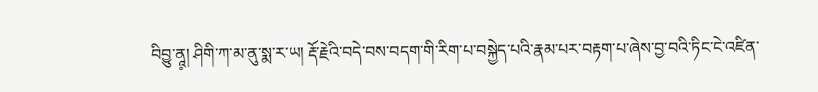བིབྱུ་ནཱ༷། ཤིགི་ཀ་མ་ནུ་སྨ་ར་ཡ། རྡོ་རྗེའི་བདེ་བས་བདག་གི་རིག་པ་བསྐྱེད་པའི་རྣམ་པར་བརྟག་པ་ཞེས་བྱ་བའི་ཏིང་ངེ་འཛིན་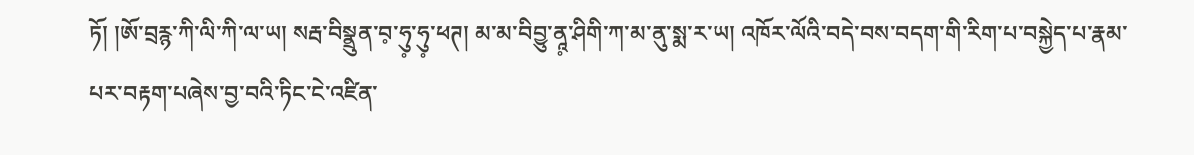ཏོ། །ཨོ་བྲརྙ་ཀི་ལི་ཀི་ལ་ཡ། སརྦ་བིསྣྲུན་བ༷་ཧུ༷་ཧུ༷་ཕཊ། མ་མ་བིབྱུ་ནཱ༷་ཤིགི་ཀ་མ་ནུ་སྨ་ར་ཡ། འཁོར་ལོའི་བདེ་བས་བདག་གི་རིག་པ་བསྐྱེད་པ་རྣམ་པར་བརྟག་པཞེས་བྱ་བའི་ཏིང་ངེ་འཛིན་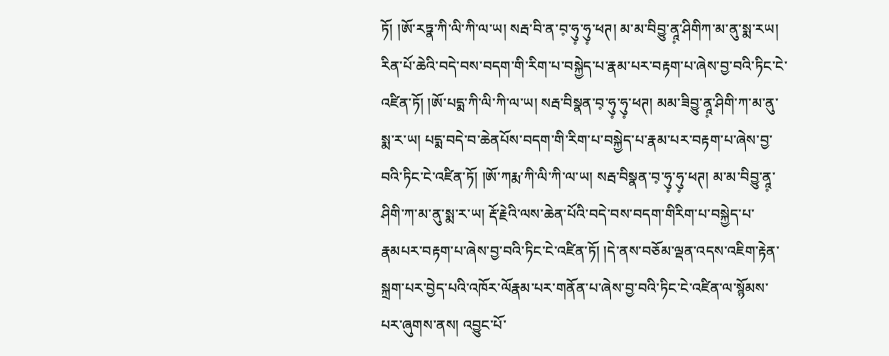ཏོ། །ཨོ་རཏྣ་ཀི་ལི་ཀི་ལ་ཡ། སརྦ་བི་ན་བ༷་ཧུ༷་ཧུ༷་ཕཊ། མ་མ་བིབྱུ་ནཱ༷་ཤིགིཀ་མ་ནུ་སྨ་རཡ། རིན་པོ་ཆེའི་བདེ་བས་བདག་གི་རིག་པ་བསྐྱེད་པ་རྣམ་པར་བརྟག་པ་ཞེས་བྱ་བའི་ཏིང་ངེ་འཛིན་ཏོ། །ཨོ་པདྨ་ཀི་ལི་ཀི་ལ་ཡ། སརྦ་བིསྣན་བ༷་ཧུ༷་ཧུ༷་ཕཊ། མམ་ཟིབྱུ་ནཱ༷་ཤིགི་ཀ་མ་ནུ་སྨ་ར་ཡ། པདྨ་བདེ་བ་ཆེནཔོས་བདག་གི་རིག་པ་བསྐྱེད་པ་རྣམ་པར་བརྟག་པ་ཞེས་བྱ་བའི་ཏིང་ངེ་འཛིན་ཏོ། །ཨོ་ཀརྨ་ཀི་ལི་ཀི་ལ་ཡ། སརྦ་བིསྣན་བ༷་ཧུ༷་ཧུ༷་ཕཊ། མ་མ་བིབྱུ་ནཱ༷་ཤིགི་ཀ་མ་ནུ་སྨ་ར་ཡ། རྡོ་རྗེའི་ལས་ཆེན་པོའི་བདེ་བས་བདག་གིརིག་པ་བསྐྱེད་པ་རྣམཔར་བརྟག་པ་ཞེས་བྱ་བའི་ཏིང་ངེ་འཛིན་ཏོ། །དེ་ནས་བཅོམ་ལྡན་འདས་འཇིག་རྟེན་སྐྲག་པར་བྱེད་པའི་འཁོར་ལོརྣམ་པར་གནོན་པ་ཞེས་བྱ་བའི་ཏིང་ངེ་འཛིན་ལ་སྙོམས་པར་ཞུགས་ནས། འབྱུང་པོ་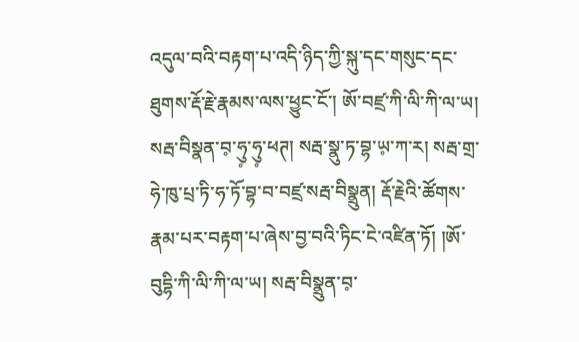འདུལ་བའི་བརྟག་པ་འདི་ཉིད་ཀྱི་སྐུ་དང་གསུང་དང་ཐུགས་རྡོ་རྗེ་རྣམས་ལས་ཕྱུང་ངོ་། ཨོ་བཛྲ་ཀི་ལི་ཀི་ལ་ཡ། སརྦ་བིསྣན་བ༷་ཧུ༷་ཧུ༷་ཕཊ། སརྦ་སྣུ་ཏ་བྷ་ཡ༷་ཀ་ར། སརྦ་གྲ་ཧེ་ཁུ་པྲ་ཏི་ཧ་ཏོ་བྷ་བ་བཛྲ་སརྦ་བིསྣྲུན། རྡོ་རྗེའི་ཚོགས་རྣམ་པར་བརྟག་པ་ཞེས་བྱ་བའི་ཏིང་ངེ་འཛིན་ཏོ། །ཨོ་བུདྷི་ཀི་ལི་ཀི་ལ་ཡ། སརྦ་བིསྣྲུན་བ༷་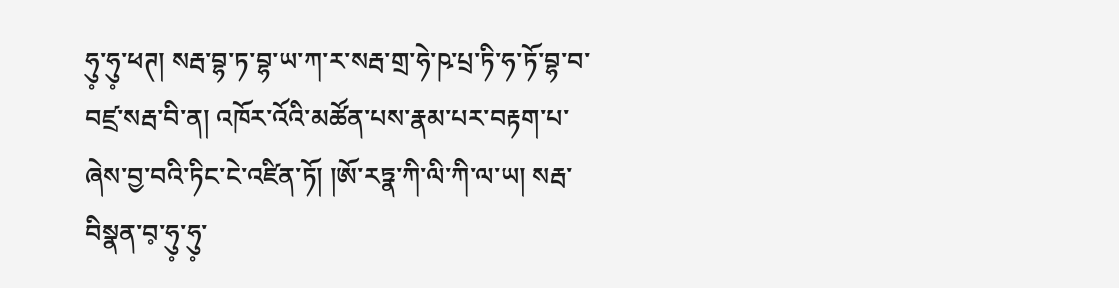ཧུ༷་ཧུ༷་ཕཊ། སརྦ་བྷ་ཏ་བྷ་ཡ་ཀ་ར་སརྦ་གྲ་ཧེ་ཥ་པྲ་ཏི་ཧ་ཏོ་བྷ་བ་བཛྲ་སརྦ་བི་ན། འཁོར་འོའི་མཚོན་པས་རྣམ་པར་བརྟག་པ་ཞེས་བྱ་བའི་ཏིང་ངེ་འཛིན་ཏོ། །ཨོ་རཏྣ་ཀི་ལི་ཀི་ལ་ཡ། སརྦ་བིསྣན་བ༷་ཧུ༷་ཧུ༷་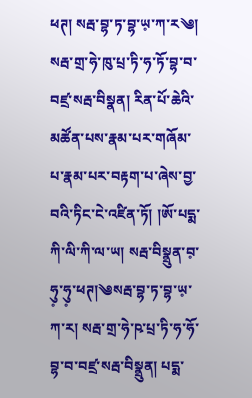ཕཊ། སརྦ་བྷ་ཏ་བྷ་ཡ༷་ཀ་ར༄། སརྦ་གྲ་ཧེ་ཁུ་པྲ་ཏི་ཧ་ཏོ་བྷ་བ་བཛྲ་སརྦ་བིསྣན། རིན་པོ་ཆེའི་མཚོན་པས་རྣམ་པར་གཞོམ་པ་རྣམ་པར་བརྟག་པ་ཞེས་བྱ་བའི་ཏིང་ངེ་འཛིན་ཏོ། །ཨོ་པདྨ་ཀི་ལི་ཀི་ལ་ཡ། སརྦ་བིསྣྲུན་བ༷་ཧུ༷་ཧུ༷་ཕཊ།༄སརྦ་བྷ་ཏ་བྷ་ཡ༷་ཀ་ར། སརྦ་གྲ་ཧེ་ཥ་པྲ་ཏི་ཧ་ཧོ་བྷ་བ་བཛྲ་སརྦ་བིསྣྲུན། པདྨ་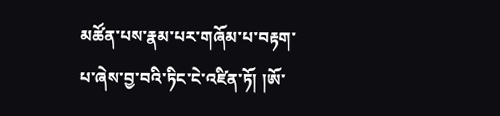མཚོན་པས་རྣམ་པར་གཞོམ་པ་བརྟག་པ་ཞེས་བྱ་བའི་ཏིང་ངེ་འཛིན་ཏོ། །ཨོ་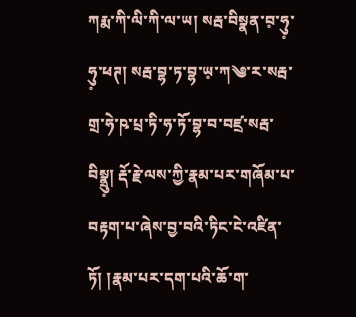ཀརྨ་ཀི་ལི་ཀི་ལ་ཡ། སརྦ་བིསྣན་བ༷་ཧུ༷་ཧུ༷་ཕཊ། སརྦ་བྷ་ཏ་བྷ་ཡ༷་ཀ༄་ར་སརྦ་གྲ་ཧེ་ཥ་པྲ་ཏི་ཧ་ཏོ་བྷ་བ་བཛྲ་སརྦ་བིསྣྲུ༷། རྡོ་རྗེ་ལས་ཀྱི་རྣམ་པར་གཞོམ་པ་བརྟག་པ་ཞེས་བྱ་བའི་ཏིང་ངེ་འཛིན་ཏོ། །རྣམ་པར་དག་པའི་ཆོ་ག་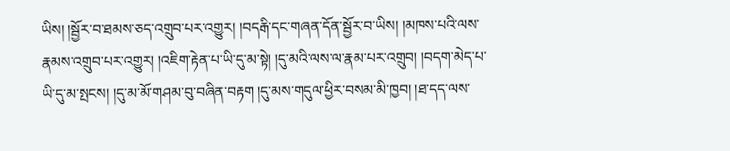ཡིས། །སྦྱོར་བ་ཐམས་ཅད་འགྲུབ་པར་འགྱུར། །བདརྒི་དང་གཞན་དོན་སྦྱོར་བ་ཡིས། །མཁས་པའི་ལས་རྣམས་འགྲུབ་པར་འགྱུར། །འཇིག་རྟེན་པ་ཡི་དུ་མ་སྟེ། །དུ་མའི་ལས་ལ་རྣམ་པར་འགྲུབ། །བདག་མེད་པ་ཡི་དུ་མ་སྤངས། །དུ་མ་མོ་གཤམ་བུ་བཞིན་བརྟག །དུ་མས་གདུལ་ཕྱིར་བསམ་མི་ཁྱབ། །ཐ་དད་ལས་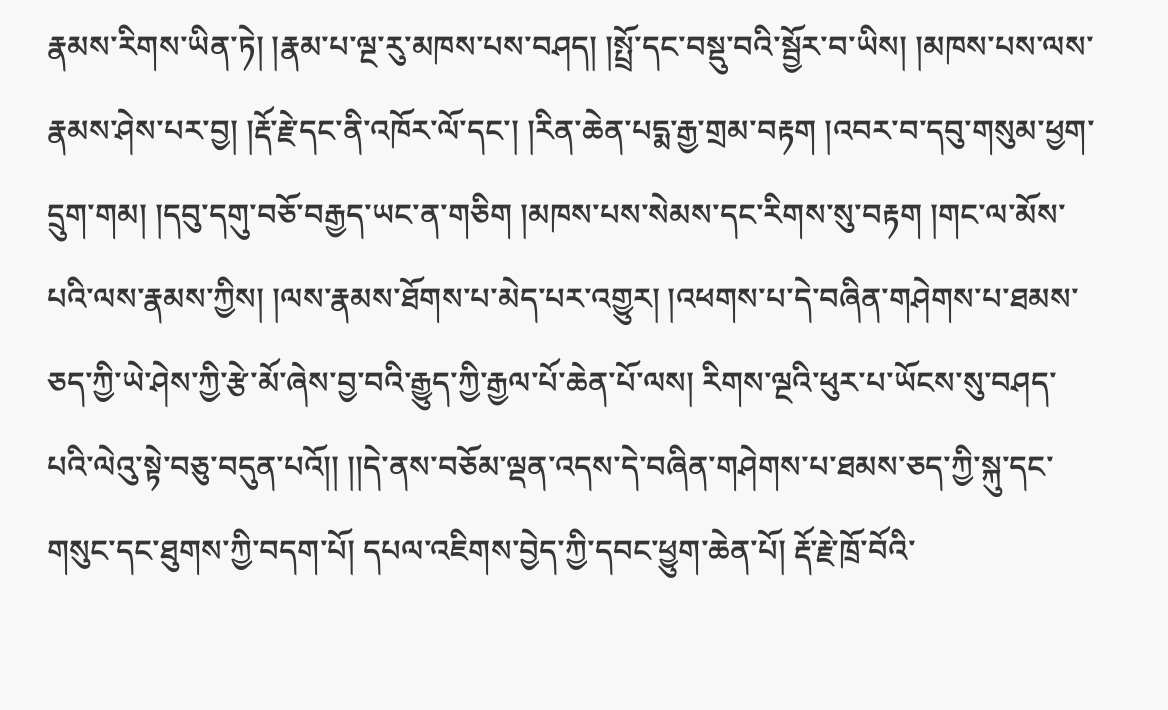རྣམས་རིགས་ཡིན་ཏེ། །རྣམ་པ་ལྔ་རུ་མཁས་པས་བཤད། །སྤྲོ་དང་བསྡུ་བའི་སྦྱོར་བ་ཡིས། །མཁས་པས་ལས་རྣམས་ཤེས་པར་བྱ། །རྡོ་རྗེ་དང་ནི་འཁོར་ལོ་དང་། །རིན་ཆེན་པདྨ་རྒྱ་གྲམ་བརྟག །འབར་བ་དབུ་གསུམ་ཕྱག་དྲུག་གམ། །དབུ་དགུ་བཅོ་བརྒྱད་ཡང་ན་གཅིག །མཁས་པས་སེམས་དང་རིགས་སུ་བརྟག །གང་ལ་མོས་པའི་ལས་རྣམས་ཀྱིས། །ལས་རྣམས་ཐོགས་པ་མེད་པར་འགྱུར། །འཕགས་པ་དེ་བཞིན་གཤེགས་པ་ཐམས་ཅད་ཀྱི་ཡེ་ཤེས་ཀྱི་རྩེ་མོ་ཞེས་བྱ་བའི་རྒྱུད་ཀྱི་རྒྱལ་པོ་ཆེན་པོ་ལས། རིགས་ལྔའི་ཕུར་པ་ཡོངས་སུ་བཤད་པའི་ལེའུ་སྟེ་བཅུ་བདུན་པའོ།། །།དེ་ནས་བཅོམ་ལྡན་འདས་དེ་བཞིན་གཤེགས་པ་ཐམས་ཅད་ཀྱི་སྐུ་དང་གསུང་དང་ཐུགས་ཀྱི་བདག་པོ། དཔལ་འཇིགས་བྱེད་ཀྱི་དབང་ཕྱུག་ཆེན་པོ། རྡོ་རྗེ་ཁྲོ་བོའི་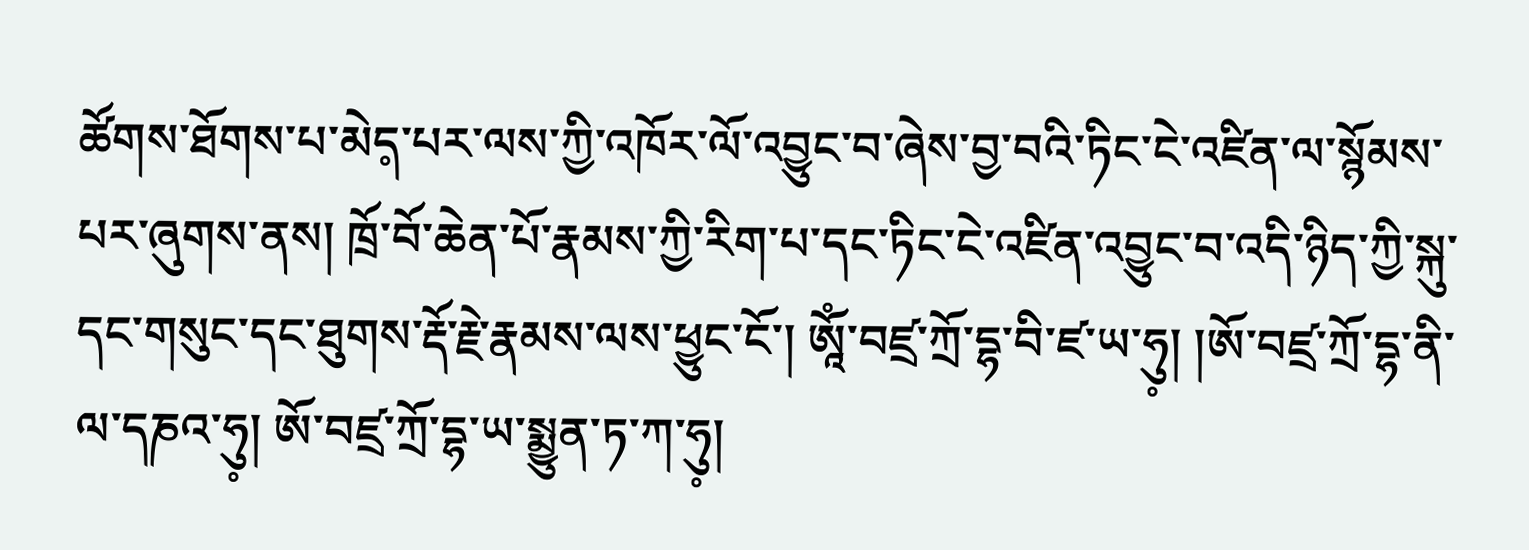ཚོགས་ཐོགས་པ་མེད༷་པར་ལས་ཀྱི་འཁོར་ལོ་འབྱུང་བ་ཞེས་བྱ་བའི་ཏིང་ངེ་འཛིན་ལ་སྙོམས་པར་ཞུགས་ནས། ཁྲོ་བོ་ཆེན་པོ་རྣམས་ཀྱི་རིག་པ་དང་ཏིང་ངེ་འཛིན་འབྱུང་བ་འདི་ཉིད་ཀྱི་སྐུ་དང་གསུང་དང་ཐུགས་རྡོ་རྗེ་རྣམས་ལས་ཕྱུང་ངོ་། ཨཱོཾ་བཛྲ་ཀྲོ་དྷ་བི་ཛ་ཡ་ཧུ༷། །ཨོ་བཛྲ་ཀྲོ་དྷ་ནི་ལ་དཎའ་ཧུ༷། ཨོ་བཛྲ་ཀྲོ་དྷ་ཡ་སྨྱུན་ཏ་ཀ་ཧུ༷།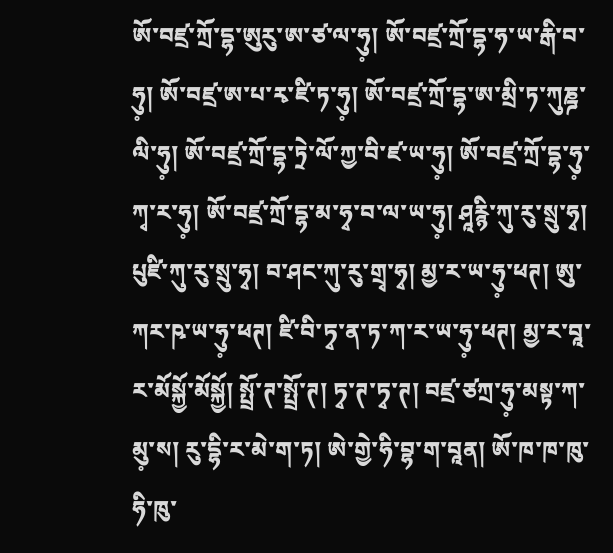ཨོ་བཛྲ་ཀྲོ་དྷ་ཨུརུ་ཨ་ཙ་ལ་ཧུ༷། ཨོ་བཛྲ་ཀྲོ་དྷ་ཧ་ཡ་རྒི་བ་ཧུ༷། ཨོ་བཛྲ་ཨ་པ་རྭ་ཛི་ཏ་ཧུ༷། ཨོ་བཛྲ་ཀྲོ་དྷ་ཨ་མྲི་ཏ་ཀུཎྜ་ལི་ཧུ༷། ཨོ་བཛྲ་ཀྲོ་དྷ་ཏྲེ་ལོ་ཀྱ་བི་ཛ་ཡ་ཧུ༷། ཨོ་བཛྲ་ཀྲོ་དྷ་ཧུ༷་ཀྭ་ར་ཧུ༷། ཨོ་བཛྲ་ཀྲོ་དྷ་མ་ཧྭ་བ་ལ་ཡ་ཧུ༷། ཤཱརྙི་ཀུ་རུ་སྲུ་ཧྭ། པུཛི་ཀུ་རུ་སྲུ་ཧྭ། བ་ཤང་ཀུ་རུ་གྲྭ་ཧྭ། མྱ་ར་ཡ་ཧུ༷་ཕཊ། ཨུ་ཀར་ཥ་ཡ་ཧུ༷་ཕཊ། ཛི་བི་ཏྭ་ན་ཏ་ཀ་ར་ཡ་ཧུ༷་ཕཊ། མྱ་ར་བཱ་ར་མོསྐྱོ་མོསྐྱོ། སྤྲོ་ཊ་སྤྲོ་ཊ། ཏྭ་ཊ་ཏྭ་ཊ། བཛྲ་ཙཀྲ་ཧུ༷་མསྟ་ཀ་མུ༷་ས། རུ་དྷི་ར་མེ་ག་ཏ། ཨེ་གྱེ་ཧི་བྷ་ག་བཱན། ཨོ་ཁ་ཁ་ཁུ་ཧི་ཁུ་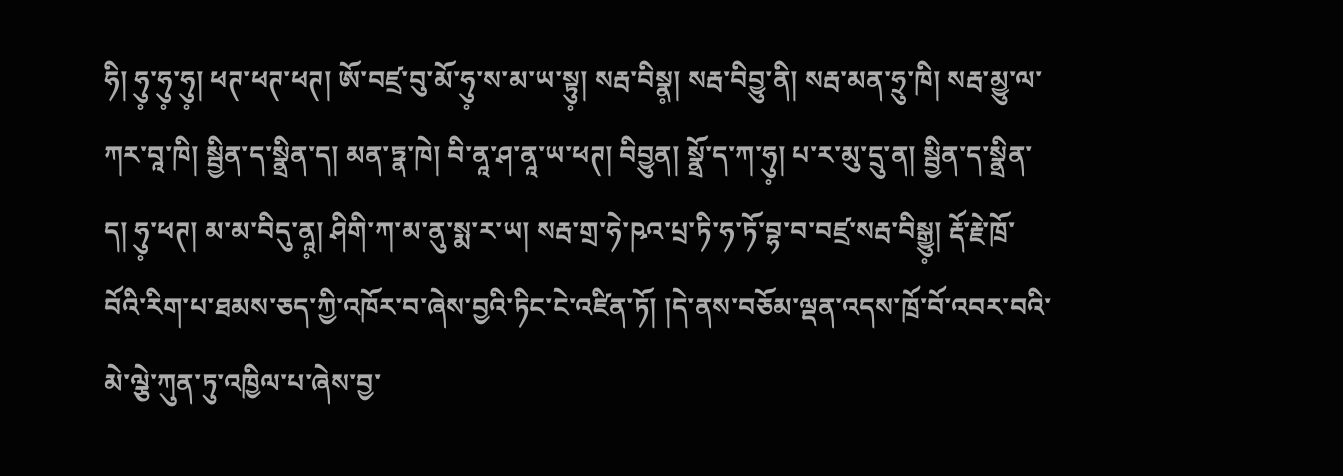ཧི། ཧུ༷་ཧུ༷་ཧུ༷། ཕཊ་ཕཊ་ཕཊ། ཨོ་བཛྲ་བུ་མོ་ཧུ༷་ས་མ་ཡ་སྟུ༷། སརྦ་བིསྣ༷། སརྦ་བིབྱུ་ནི། སརྦ་མན་ཧྲུ་ཁི། སརྦ་མྱུ་ལ་ཀར་བཱ་ཁི། སྦྱིན་ད་སྣྲིན་ད། མན་ཏྣ་ཁེ། བི་ནཱ་ཤ་ནཱ་ཡ་ཕཊ། བིབྱུན། སྣྲོ་ད་ཀ་ཧུ༷། པ་ར་མུ་དྲུ་ན། སྦྱིན་ད་སྣྲིན་ད། ཧུ༷་ཕཊ། མ་མ་བིདུ་ནཱ༷། ཤིགི་ཀ་མ་ནུ་སྨ་ར་ཡ། སརྦ་གྲ་ཧེ་ཥའ་པྲ་ཏི་ཧ་ཏོ་བྷ་བ་བཛྲ་སརྦ་བིསྒྱུ༷། རྡོ་རྗེ་ཁྲོ་བོའི་རིག་པ་ཐམས་ཅད་ཀྱི་འཁོར་བ་ཞེས་བྱའི་ཏིང་ངེ་འཛིན་ཏོ། །དེ་ནས་བཅོམ་ལྡན་འདས་ཁྲོ་བོ་འབར་བའི་མེ་ལྕེ་ཀུན་ཏུ་འཁྱིལ་པ་ཞེས་བྱ་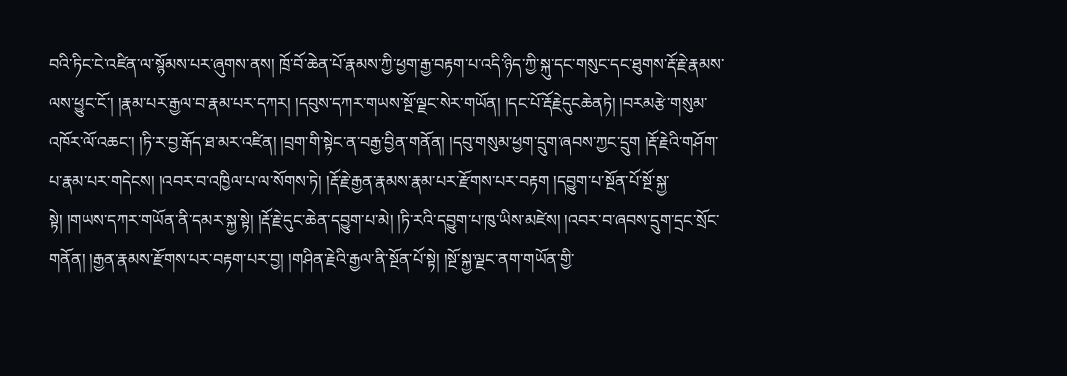བའི་ཏིང་ངེ་འཛིན་ལ་སྙོམས་པར་ཞུགས་ནས། ཁྲོ་བོ་ཆེན་པོ་རྣམས་ཀྱི་ཕྱག་རྒྱ་བརྟག་པ་འདི་ཉིད་ཀྱི་སྐུ་དང་གསུང་དང་ཐུགས་རྡོ་རྗེ་རྣམས་ལས་ཕྱུང་ངོ་། །རྣམ་པར་རྒྱལ་བ་རྣམ་པར་དཀར། །དབུས་དཀར་གཡས་སྔོ་ལྗང་སེར་གཡོན། །དང་པོ་རྡོརྗེདུངཆེནཏེ། །བརམརྩེ་གསུམ་འཁོར་ལོ་འཆང་། །ཏི་ར་བྱ་རྒོད་ཐ་མར་འཛིན། །བྲག་གི་སྟེང་ན་བརྒྱ་བྱིན་གནོན། །དབུ་གསུམ་ཕྱག་དྲུག་ཞབས་ཀྱང་དྲུག །རྡོ་རྗེའི་གཤོག་པ་རྣམ་པར་གདེངས། །འབར་བ་འཁྱིལ་པ་ལ་སོགས་ཏེ། །རྡོ་རྗེ་རྒྱན་རྣམས་རྣམ་པར་རྫོགས་པར་བརྟག །དབྱུག་པ་སྔོན་པོ་སྔོ་སྐྱ་སྟེ། །གཡས་དཀར་གཡོན་ནི་དམར་སྐྱ་སྟེ། །རྡོ་རྗེ་དུང་ཆེན་དབྱུག་པ་མེ། །ཏི་རའི་དབྱུག་པ་ཁུ་ཡིས་མཛེས། །འབར་བ་ཞབས་དྲུག་དྲང་སྲོང་གནོན། །རྒྱན་རྣམས་རྫོགས་པར་བརྟག་པར་བྱ། །གཤིན་རྗེའི་རྒྱལ་ནི་སྔོན་པོ་སྟེ། །སྔོ་སྐྱ་ལྗང་ནག་གཡོན་གྱི་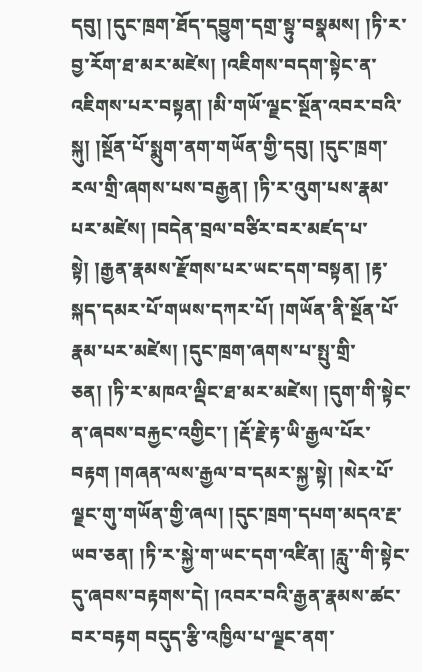དབུ། །དུང་ཁྲག་ཐོད་དབྱུག་དགྲ་སྟུ་བསྣམས། །ཏི་ར་བྱ་རོག་ཐ་མར་མཛེས། །འཇིགས་བདག་སྟེང་ན་འཇིགས་པར་བསྟན། །མི་གཡོ་ལྗང་སྔོན་འབར་བའི་སྐུ། །སྔོན་པོ་སྨུག་ནག་གཡོན་གྱི་དབུ། །དུང་ཁྲག་རལ་གྲི་ཞགས་པས་བརྒྱན། །ཏི་ར་འུག་པས་རྣམ་པར་མཛེས། །བདེན་བྲལ་བཙིར་བར་མཛད་པ་སྟེ། །རྒྱན་རྣམས་རྫོགས་པར་ཡང་དག་བསྟན། །རྟ་སྐད་དམར་པོ་གཡས་དཀར་པོ། །གཡོན་ནི་སྔོན་པོ་རྣམ་པར་མཛེས། །དུང་ཁྲག་ཞགས་པ་སྤུ་གྲི་ཅན། །ཏི་ར་མཁའ་ལྡིང་ཐ་མར་མཛེས། །དུག་གི་སྟེང་ན་ཞབས་བརྐྱང་འགྱིང་། །རྡོ་རྗེ་རྟ་ཡི་རྒྱལ་པོར་བརྟག །གཞན་ལས་རྒྱལ་བ་དམར་སྐྱ་སྟེ། །སེར་པོ་ལྗང་གུ་གཡོན་གྱི་ཞལ། །དུང་ཁྲག་དཔག་མདའ་རྔ་ཡབ་ཅན། །ཏི་ར་སྐྱེ་ག་ཡང་དག་འཛིན། །རླུ་་གི་སྟེང་དུ་ཞབས་བརྟགས་དེ། །འབར་བའི་རྒྱན་རྣམས་ཚང་བར་བརྟག བདུད་རྩི་འཁྱིལ་པ་ལྗང་ནག་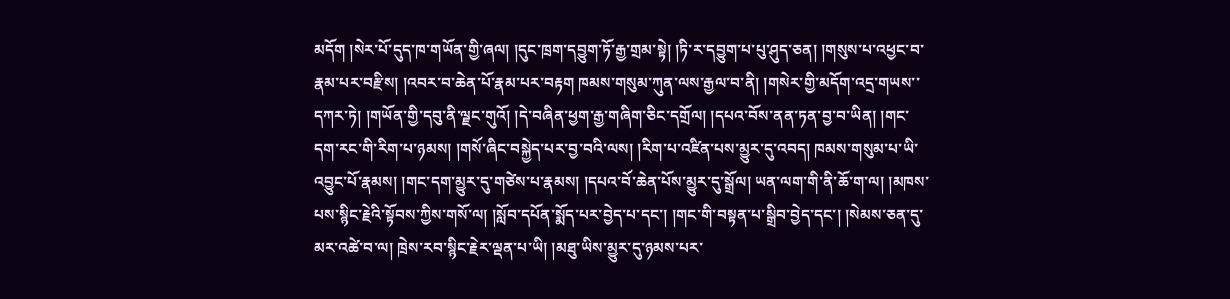མདོག །སེར་པོ་དུད་ཁ་གཡོན་གྱི་ཞལ། །དུང་ཁྲག་དབྱུག་ཏོ་རྒྱ་གྲམ་སྟེ། །ཏི་ར་དབྱུག་པ་པུ་ཤུད་ཅན། །གསུས་པ་འཕྱང་བ་རྣམ་པར་བརྫིས། །འབར་བ་ཆེན་པོ་རྣམ་པར་བརྟག ཁམས་གསུམ་ཀུན་ལས་རྒྱལ་བ་ནི། །གསེར་གྱི་མདོག་འདྲ་གཡས་་དཀར་ཏེ། །གཡོན་གྱི་དབུ་ནི་ལྗང་གུའོ། །དེ་བཞིན་ཕྱག་རྒྱ་གཞིག་ཅིང་དགྲོལ། །དཔའ་བོས་ནན་ཏན་བྱ་བ་ཡིན། །གང་དག་རང་གི་རིག་པ་ཉམས། །གསོ་ཞིང་བསྐྱེད་པར་བྱ་བའི་ལས། །རིག་པ་འཛིན་པས་མྱུར་དུ་འབད། ཁམས་གསུམ་པ་ཡི་འབྱུང་པོ་རྣམས། །གང་དག་མྱུར་དུ་གཙེས་པ་རྣམས། །དཔའ་བོ་ཆེན་པོས་མྱུར་དུ་སྒྲོལ། ཡན་ལག་གི་ནི་ཆོ་ག་ལ། །མཁས་པས་སྙིང་རྗེའི་སྟོབས་ཀྱིས་གསོ་ལ། །སློབ་དཔོན་སྨོད་པར་བྱེད་པ་དང་། །གང་གི་བསྟན་པ་སྒྲིབ་བྱེད་དང་། །སེམས་ཅན་དུ་མར་འཚེ་བ་ལ། ཁྲེས་རབ་སྙིང་རྗེར་ལྡན་པ་ཡི། །མཐུ་ཡིས་མྱུར་དུ་ཉམས་པར་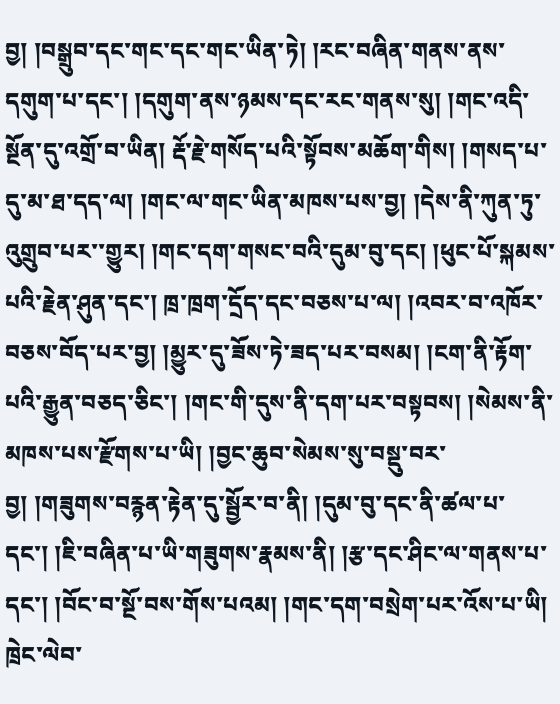བྱ། །བསྒྲུབ་དང་གང་དང་གང་ཡིན་ཏེ། །རང་བཞིན་གནས་ནས་དགུག་པ་དང་། །དགུག་ནས་ཉམས་དང་རང་གནས་སུ། །གང་འདི་སྔོན་དུ་འགྲོ་བ་ཡིན། རྡོ་རྗེ་གསོད་པའི་སྟོབས་མཆོག་གིས། །གསད་པ་དུ་མ་ཐ་དད་ལ། །གང་ལ་གང་ཡིན་མཁས་པས་བྱ། །དེས་ནི་ཀུན་ཏུ་འུགྲུབ་པར་་གྱུར། །གང་དག་གསང་བའི་དུམ་བུ་དང། །ཕུང་པོ་སྐམས་པའི་རྗེན་ཤུན་དང་། ཁྲ་ཁྲག་དྲོད་དང་བཅས་པ་ལ། །འབར་བ་འཁོར་བཅས་བོད་པར་བྱ། །མྱུར་དུ་ཟོས་ཏེ་ཟད་པར་བསམ། །ངག་ནི་རྟོག་པའི་རྒྱུན་བཅད་ཅིང་། །གང་གི་དུས་ནི་དག་པར་བསྟབས། །སེམས་ནི་མཁས་པས་རྫོགས་པ་ཡི། །བྱང་ཆུབ་སེམས་སུ་བསྡུ་བར་བྱ། །གཟུགས་བརྙན་རྟེན་དུ་སྦྱོར་བ་ནི། །དུམ་བུ་དང་ནི་ཚལ་པ་དང་། །ཇི་བཞིན་པ་ཡི་གཟུགས་རྣམས་ནི། །རྩ་དང་ཤིང་ལ་གནས་པ་དང་། །བོང་བ་སྔོ་བས་གོས་པའམ། །གང་དག་བསྲེག་པར་འོས་པ་ཡི། ཁྲེང་ལེབ་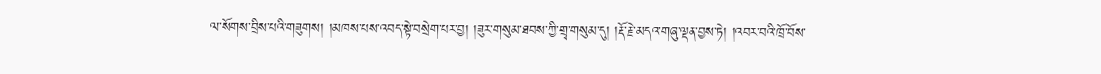ལ་སོགས་བྲིས་པའི་གཟུགས། །མཁས་པས་འབད་སྟེ་བསྲེག་པར་བྱ། །ཟུར་གསུམ་ཐབས་ཀྱི་གྲྭ་གསུམ་དུ། །རྡོ་རྗེ་མདའ་གཞུ་ལྡན་བྱས་ཏེ། །འབར་བའི་ཁྲོ་བོས་